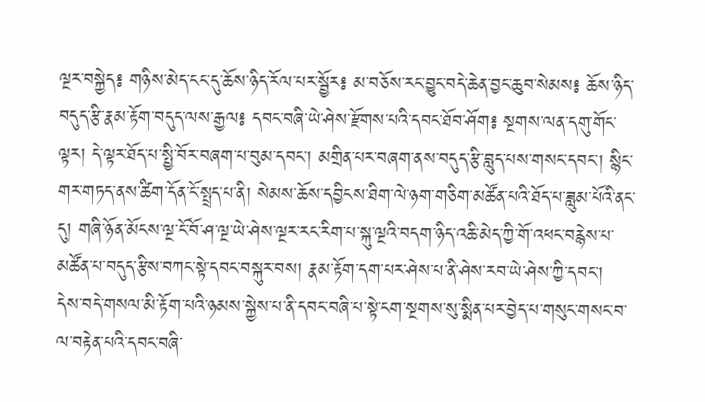ལྔར་བསྐྱེད༔ གཉིས་མེད་ངང་དུ་ཆོས་ཉིད་རོལ་པར་སྦྱོར༔ མ་བཅོས་རང་བྱུང་བདེ་ཆེན་བྱང་ཆུབ་སེམས༔ ཆོས་ཉིད་བདུད་རྩི་རྣམ་རྟོག་བདུད་ལས་རྒྱལ༔ དབང་བཞི་ཡེ་ཤེས་རྫོགས་པའི་དབང་ཐོབ་ཤོག༔ སྔགས་ལན་དགུ་གོང་ལྟར། དེ་ལྟར་ཐོད་པ་སྤྱི་བོར་བཞག་པ་བུམ་དབང་། མགྲིན་པར་བཞག་ནས་བདུད་རྩི་བླུད་པས་གསང་དབང་། སྙིང་གར་གཏད་ནས་ཚིག་དོན་ངོ་སྤྲད་པ་ནི། སེམས་ཆོས་དབྱིངས་ཐིག་ལེ་ཉག་གཅིག་མཚོན་པའི་ཐོད་པ་ཟླུམ་པོའི་ནང་དུ། གཞི་ཉོན་མོངས་ལྔ་ངོ་བོ་ཤ་ལྔ་ཡེ་ཤེས་ལྔར་རང་རིག་པ་སྐུ་ལྔའི་བདག་ཉིད་འཆི་མེད་ཀྱི་གོ་འཕང་བརྙེས་པ་མཚོན་པ་བདུད་རྩིས་བཀང་སྟེ་དབང་བསྐུར་བས། རྣམ་རྟོག་དག་པར་ཤེས་པ་ནི་ཤེས་རབ་ཡེ་ཤེས་ཀྱི་དབང་། དེས་བདེ་གསལ་མི་རྟོག་པའི་ཉམས་སྐྱེས་པ་ནི་དབང་བཞི་པ་སྟེ་ངག་སྔགས་སུ་སྨིན་པར་བྱེད་པ་གསུང་གསང་བ་ལ་བརྟེན་པའི་དབང་བཞི་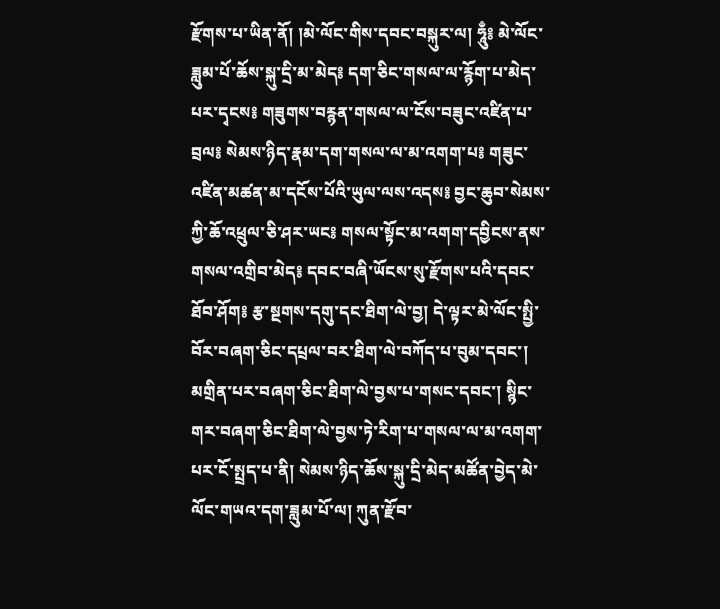རྫོགས་པ་ཡིན་ནོ། །མེ་ལོང་གིས་དབང་བསྐུར་ལ། ཧཱུྃ༔ མེ་ལོང་ཟླུམ་པོ་ཆོས་སྐུ་དྲི་མ་མེད༔ དག་ཅིང་གསལ་ལ་རྙོག་པ་མེད་པར་དྭངས༔ གཟུགས་བརྙན་གསལ་ལ་ངོས་བཟུང་འཛིན་པ་བྲལ༔ སེམས་ཉིད་རྣམ་དག་གསལ་ལ་མ་འགག་པ༔ གཟུང་འཛིན་མཚན་མ་དངོས་པོའི་ཡུལ་ལས་འདས༔ བྱང་ཆུབ་སེམས་ཀྱི་ཆོ་འཕྲུལ་ཅི་ཤར་ཡང༔ གསལ་སྟོང་མ་འགག་དབྱིངས་ནས་གསལ་འགྲིབ་མེད༔ དབང་བཞི་ཡོངས་སུ་རྫོགས་པའི་དབང་ཐོབ་ཤོག༔ རྩ་སྔགས་དགུ་དང་ཐིག་ལེ་བྱ། དེ་ལྟར་མེ་ལོང་སྤྱི་བོར་བཞག་ཅིང་དཔྲལ་བར་ཐིག་ལེ་བཀོད་པ་བུམ་དབང་། མགྲིན་པར་བཞག་ཅིང་ཐིག་ལེ་བྱས་པ་གསང་དབང་། སྙིང་གར་བཞག་ཅིང་ཐིག་ལེ་བྱས་ཏེ་རིག་པ་གསལ་ལ་མ་འགག་པར་ངོ་སྤྲད་པ་ནི། སེམས་ཉིད་ཆོས་སྐུ་དྲི་མེད་མཚོན་བྱེད་མེ་ལོང་གཡའ་དག་ཟླུམ་པོ་ལ། ཀུན་རྫོབ་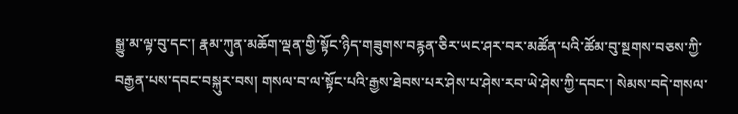སྒྱུ་མ་ལྟ་བུ་དང་། རྣམ་ཀུན་མཆོག་ལྡན་གྱི་སྟོང་ཉིད་གཟུགས་བརྙན་ཅིར་ཡང་ཤར་བར་མཚོན་པའི་ཚོམ་བུ་སྔགས་བཅས་ཀྱི་བརྒྱན་པས་དབང་བསྐུར་བས། གསལ་བ་ལ་སྟོང་པའི་རྒྱས་ཐེབས་པར་ཤེས་པ་ཤེས་རབ་ཡེ་ཤེས་ཀྱི་དབང་། སེམས་བདེ་གསལ་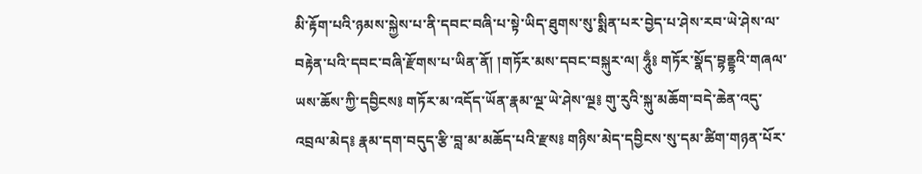མི་རྟོག་པའི་ཉམས་སྐྱེས་པ་ནི་དབང་བཞི་པ་སྟེ་ཡིད་ཐུགས་སུ་སྨིན་པར་བྱེད་པ་ཤེས་རབ་ཡེ་ཤེས་ལ་བརྟེན་པའི་དབང་བཞི་རྫོགས་པ་ཡིན་ནོ། །གཏོར་མས་དབང་བསྐུར་ལ། ཧཱུྃ༔ གཏོར་སྣོད་བྷནྡྷའི་གཞལ་ཡས་ཆོས་ཀྱི་དབྱིངས༔ གཏོར་མ་འདོད་ཡོན་རྣམ་ལྔ་ཡེ་ཤེས་ལྔ༔ གུ་རུའི་སྐུ་མཆོག་བདེ་ཆེན་འདུ་འབྲལ་མེད༔ རྣམ་དག་བདུད་རྩི་བླ་མ་མཆོད་པའི་རྫས༔ གཉིས་མེད་དབྱིངས་སུ་དམ་ཚིག་གཉན་པོར་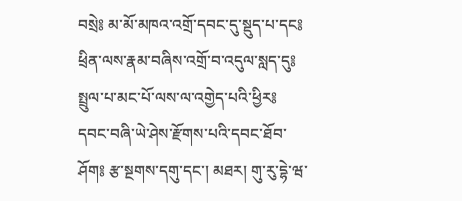བསྲེ༔ མ་མོ་མཁའ་འགྲོ་དབང་དུ་སྡུད་པ་དང༔ ཕྲིན་ལས་རྣམ་བཞིས་འགྲོ་བ་འདུལ་སླད་དུ༔ སྤྲུལ་པ་མང་པོ་ལས་ལ་འགྱེད་པའི་ཕྱིར༔ དབང་བཞི་ཡེ་ཤེས་རྫོགས་པའི་དབང་ཐོབ་ཤོག༔ རྩ་སྔགས་དགུ་དང་། མཐར། གུ་རུ་དྷེ་ཝ་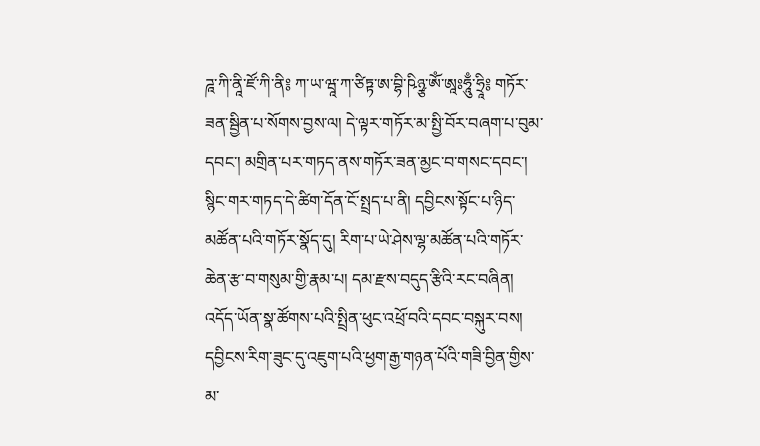ཌཱ་ཀི་ནཱི་ཛོ་ཀི་ནི༔ ཀ་ཡ་ཝཱ་ཀ་ཙིཏྟ་ཨ་བྷི་ཥིཉྩ་ཨོཾ་ཨཱཿཧཱུྃ་ཧྲཱི༔ གཏོར་ཟན་སྦྱིན་པ་སོགས་བྱས་ལ། དེ་ལྟར་གཏོར་མ་སྤྱི་བོར་བཞག་པ་བུམ་དབང་། མགྲིན་པར་གཏད་ནས་གཏོར་ཟན་མྱང་བ་གསང་དབང་། སྙིང་གར་གཏད་དེ་ཚིག་དོན་ངོ་སྤྲད་པ་ནི། དབྱིངས་སྟོང་པ་ཉིད་མཚོན་པའི་གཏོར་སྣོད་དུ། རིག་པ་ཡེ་ཤེས་ལྷ་མཚོན་པའི་གཏོར་ཆེན་རྩ་བ་གསུམ་གྱི་རྣམ་པ། དམ་རྫས་བདུད་རྩིའི་རང་བཞིན། འདོད་ཡོན་སྣ་ཚོགས་པའི་སྤྲིན་ཕུང་འཕྲོ་བའི་དབང་བསྐུར་བས། དབྱིངས་རིག་ཟུང་དུ་འཇུག་པའི་ཕྱག་རྒྱ་གཉན་པོའི་གཟི་བྱིན་གྱིས་མ་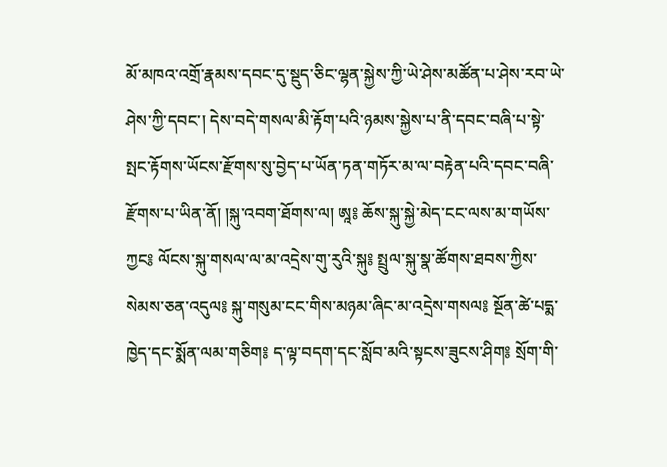མོ་མཁའ་འགྲོ་རྣམས་དབང་དུ་སྡུད་ཅིང་ལྷན་སྐྱེས་ཀྱི་ཡེ་ཤེས་མཚོན་པ་ཤེས་རབ་ཡེ་ཤེས་ཀྱི་དབང་། དེས་བདེ་གསལ་མི་རྟོག་པའི་ཉམས་སྐྱེས་པ་ནི་དབང་བཞི་པ་སྟེ་སྤང་རྟོགས་ཡོངས་རྫོགས་སུ་བྱེད་པ་ཡོན་ཏན་གཏོར་མ་ལ་བརྟེན་པའི་དབང་བཞི་རྫོགས་པ་ཡིན་ནོ། །སྐུ་འབག་ཐོགས་ལ། ཨཱ༔ ཆོས་སྐུ་སྐྱེ་མེད་ངང་ལས་མ་གཡོས་ཀྱང༔ ལོངས་སྐུ་གསལ་ལ་མ་འདྲེས་གུ་རུའི་སྐུ༔ སྤྲུལ་སྐུ་སྣ་ཚོགས་ཐབས་ཀྱིས་སེམས་ཅན་འདུལ༔ སྐུ་གསུམ་ངང་གིས་མཉམ་ཞིང་མ་འདྲེས་གསལ༔ སྔོན་ཚེ་པདྨ་ཁྱེད་དང་སྨོན་ལམ་གཅིག༔ ད་ལྟ་བདག་དང་སློབ་མའི་སྟངས་ཟུངས་ཤིག༔ སྲོག་གི་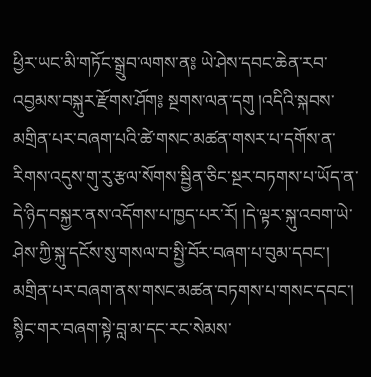ཕྱིར་ཡང་མི་གཏོང་སྒྲུབ་ལགས་ན༔ ཡེ་ཤེས་དབང་ཆེན་རབ་འབྱམས་བསྐུར་རྫོགས་ཤོག༔ སྔགས་ལན་དགུ །འདིའི་སྐབས་མགྲིན་པར་བཞག་པའི་ཚེ་གསང་མཚན་གསར་པ་དགོས་ན་རིགས་འདུས་གུ་རུ་རྩལ་སོགས་སྦྱིན་ཅིང་སྔར་བཏགས་པ་ཡོད་ན་དེ་ཉིད་བསྐྱར་ནས་འདོགས་པ་ཁྱད་པར་རོ། །དེ་ལྟར་སྐུ་འབག་ཡེ་ཤེས་ཀྱི་སྐུ་དངོས་སུ་གསལ་བ་སྤྱི་བོར་བཞག་པ་བུམ་དབང་། མགྲིན་པར་བཞག་ནས་གསང་མཚན་བཏགས་པ་གསང་དབང་། སྙིང་གར་བཞག་སྟེ་བླ་མ་དང་རང་སེམས་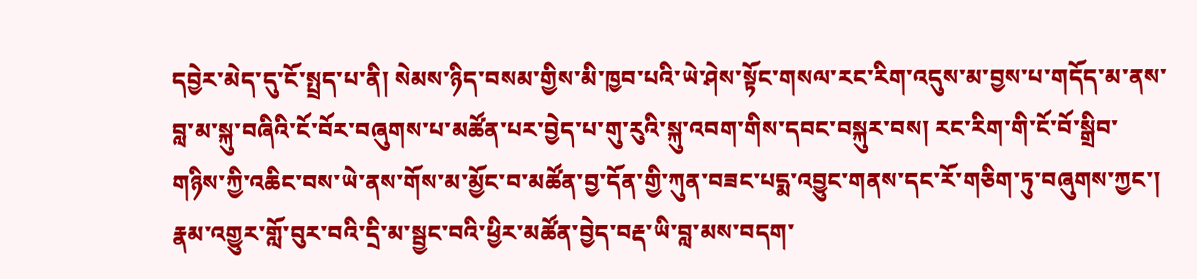དབྱེར་མེད་དུ་ངོ་སྤྲད་པ་ནི། སེམས་ཉིད་བསམ་གྱིས་མི་ཁྱབ་པའི་ཡེ་ཤེས་སྟོང་གསལ་རང་རིག་འདུས་མ་བྱས་པ་གདོད་མ་ནས་བླ་མ་སྐུ་བཞིའི་ངོ་བོར་བཞུགས་པ་མཚོན་པར་བྱེད་པ་གུ་རུའི་སྐུ་འབག་གིས་དབང་བསྐུར་བས། རང་རིག་གི་ངོ་བོ་སྒྲིབ་གཉིས་ཀྱི་འཆིང་བས་ཡེ་ནས་གོས་མ་མྱོང་བ་མཚོན་བྱ་དོན་གྱི་ཀུན་བཟང་པདྨ་འབྱུང་གནས་དང་རོ་གཅིག་ཏུ་བཞུགས་ཀྱང་། རྣམ་འགྱུར་གློ་བུར་བའི་དྲི་མ་སྦྱང་བའི་ཕྱིར་མཚོན་བྱེད་བརྡ་ཡི་བླ་མས་བདག་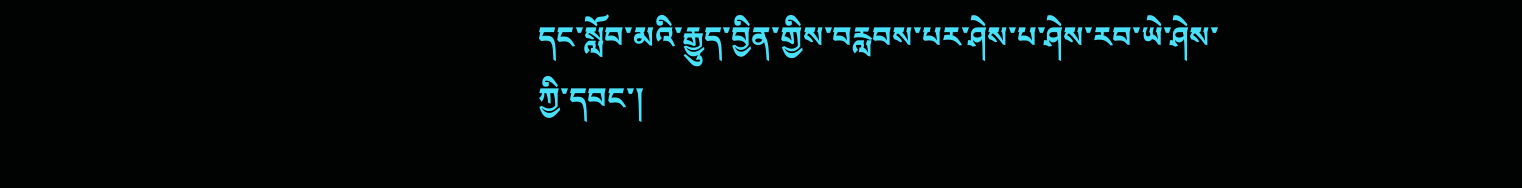དང་སློབ་མའི་རྒྱུད་བྱིན་གྱིས་བརླབས་པར་ཤེས་པ་ཤེས་རབ་ཡེ་ཤེས་ཀྱི་དབང་།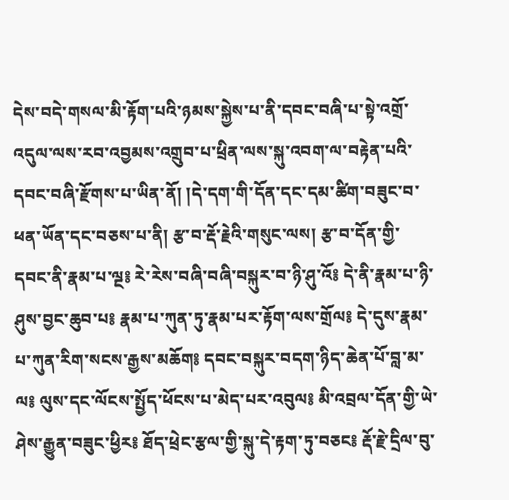དེས་བདེ་གསལ་མི་རྟོག་པའི་ཉམས་སྐྱེས་པ་ནི་དབང་བཞི་པ་སྟེ་འགྲོ་འདུལ་ལས་རབ་འབྱམས་འགྲུབ་པ་ཕྲིན་ལས་སྐུ་འབག་ལ་བརྟེན་པའི་དབང་བཞི་རྫོགས་པ་ཡིན་ནོ། །དེ་དག་གི་དོན་དང་དམ་ཚིག་བཟུང་བ་ཕན་ཡོན་དང་བཅས་པ་ནི། རྩ་བ་རྡོ་རྗེའི་གསུང་ལས། རྩ་བ་དོན་གྱི་དབང་ནི་རྣམ་པ་ལྔ༔ རེ་རེས་བཞི་བཞི་བསྐུར་བ་ཉི་ཤུ་འོ༔ དེ་ནི་རྣམ་པ་ཉི་ཤུས་བྱང་ཆུབ་པ༔ རྣམ་པ་ཀུན་ཏུ་རྣམ་པར་རྟོག་ལས་གྲོལ༔ དེ་དུས་རྣམ་པ་ཀུན་རིག་སངས་རྒྱས་མཆོག༔ དབང་བསྐུར་བདག་ཉིད་ཆེན་པོ་བླ་མ་ལ༔ ལུས་དང་ལོངས་སྤྱོད་ཕོངས་པ་མེད་པར་འབུལ༔ མི་འབྲལ་དོན་གྱི་ཡེ་ཤེས་རྒྱུན་བཟུང་ཕྱིར༔ ཐོད་ཕྲེང་རྩལ་གྱི་སྐུ་དེ་རྟག་ཏུ་བཅང༔ རྡོ་རྗེ་དྲིལ་བུ་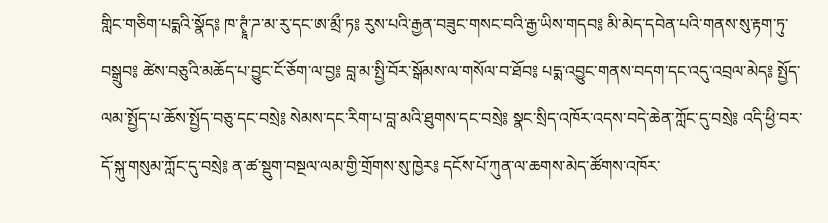གླིང་གཅིག་པདྨའི་སྣོད༔ ཁ་ཊྭཱཾ་ཌ་མ་རུ་དང་ཨ་མྲྀ་ཏ༔ རུས་པའི་རྒྱན་བཟུང་གསང་བའི་རྒྱ་ཡིས་གདབ༔ མི་མེད་དབེན་པའི་གནས་སུ་རྟག་ཏུ་བསྒྲུབ༔ ཚེས་བཅུའི་མཆོད་པ་བྱུང་ངོ་ཅོག་ལ་བྱ༔ བླ་མ་སྤྱི་བོར་སྒོམས་ལ་གསོལ་བ་ཐོབ༔ པདྨ་འབྱུང་གནས་བདག་དང་འདུ་འབྲལ་མེད༔ སྤྱོད་ལམ་སྤྱོད་པ་ཆོས་སྤྱོད་བཅུ་དང་བསྲེ༔ སེམས་དང་རིག་པ་བླ་མའི་ཐུགས་དང་བསྲེ༔ སྣང་སྲིད་འཁོར་འདས་བདེ་ཆེན་ཀློང་དུ་བསྲེ༔ འདི་ཕྱི་བར་དོ་སྐུ་གསུམ་ཀློང་དུ་བསྲེ༔ ན་ཚ་སྡུག་བསྔལ་ལམ་གྱི་གྲོགས་སུ་ཁྱེར༔ དངོས་པོ་ཀུན་ལ་ཆགས་མེད་ཚོགས་འཁོར་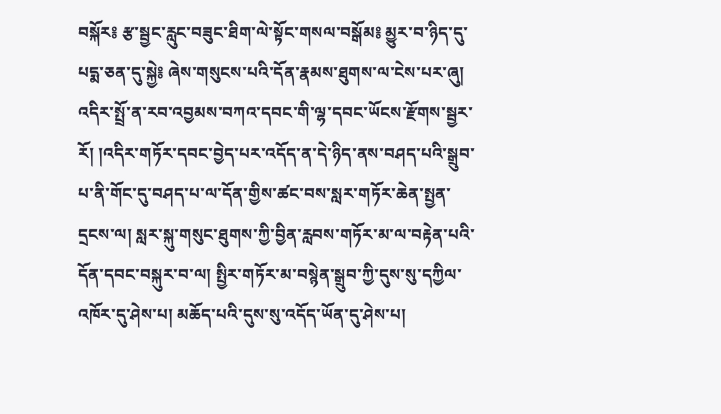བསྐོར༔ རྩ་སྦྱང་རླུང་བཟུང་ཐིག་ལེ་སྟོང་གསལ་བསྒོམ༔ མྱུར་བ་ཉིད་དུ་པདྨ་ཅན་དུ་སྐྱེ༔ ཞེས་གསུངས་པའི་དོན་རྣམས་ཐུགས་ལ་ངེས་པར་ཞུ། འདིར་སྤྲོ་ན་རབ་འབྱམས་བཀའ་དབང་གི་ལྷ་དབང་ཡོངས་རྫོགས་སྦྱར་རོ། །འདིར་གཏོར་དབང་བྱེད་པར་འདོད་ན་དེ་ཉིད་ནས་བཤད་པའི་སྒྲུབ་པ་ནི་གོང་དུ་བཤད་པ་ལ་དོན་གྱིས་ཚང་བས་སླར་གཏོར་ཆེན་སྤྱན་དྲངས་ལ། སླར་སྐུ་གསུང་ཐུགས་ཀྱི་བྱིན་རླབས་གཏོར་མ་ལ་བརྟེན་པའི་དོན་དབང་བསྐུར་བ་ལ། སྤྱིར་གཏོར་མ་བསྙེན་སྒྲུབ་ཀྱི་དུས་སུ་དཀྱིལ་འཁོར་དུ་ཤེས་པ། མཆོད་པའི་དུས་སུ་འདོད་ཡོན་དུ་ཤེས་པ།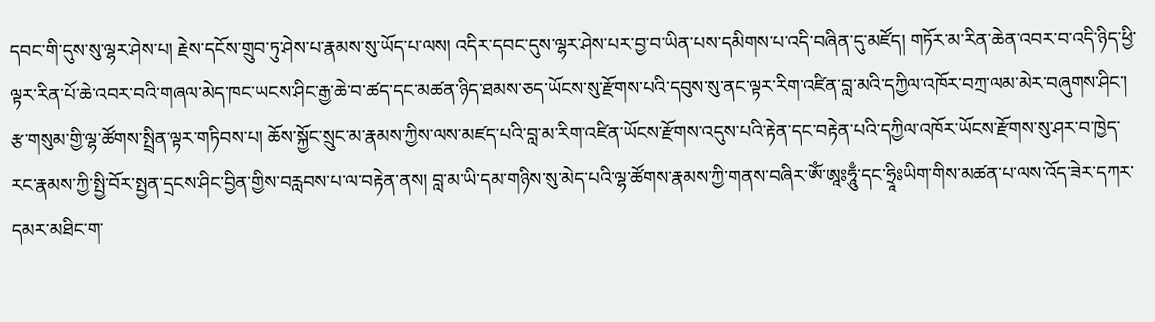དབང་གི་དུས་སུ་ལྷར་ཤེས་པ། རྗེས་དངོས་གྲུབ་ཏུ་ཤེས་པ་རྣམས་སུ་ཡོད་པ་ལས། འདིར་དབང་དུས་ལྷར་ཤེས་པར་བྱ་བ་ཡིན་པས་དམིགས་པ་འདི་བཞིན་དུ་མཛོད། གཏོར་མ་རིན་ཆེན་འབར་བ་འདི་ཉིད་ཕྱི་ལྟར་རིན་པོ་ཆེ་འབར་བའི་གཞལ་མེད་ཁང་ཡངས་ཤིང་རྒྱ་ཆེ་བ་ཚད་དང་མཚན་ཉིད་ཐམས་ཅད་ཡོངས་སུ་རྫོགས་པའི་དབུས་སུ་ནང་ལྟར་རིག་འཛིན་བླ་མའི་དཀྱིལ་འཁོར་བཀྲ་ལམ་མེར་བཞུགས་ཤིང་། རྩ་གསུམ་གྱི་ལྷ་ཚོགས་སྤྲིན་ལྟར་གཏིབས་པ། ཆོས་སྐྱོང་སྲུང་མ་རྣམས་ཀྱིས་ལས་མཛད་པའི་བླ་མ་རིག་འཛིན་ཡོངས་རྫོགས་འདུས་པའི་རྟེན་དང་བརྟེན་པའི་དཀྱིལ་འཁོར་ཡོངས་རྫོགས་སུ་ཤར་བ་ཁྱེད་རང་རྣམས་ཀྱི་སྤྱི་བོར་སྤྱན་དྲངས་ཤིང་བྱིན་གྱིས་བརླབས་པ་ལ་བརྟེན་ནས། བླ་མ་ཡི་དམ་གཉིས་སུ་མེད་པའི་ལྷ་ཚོགས་རྣམས་ཀྱི་གནས་བཞིར་ཨོཾ་ཨཱཿཧཱུྃ་དང་ཧྲཱིཿཡིག་གིས་མཚན་པ་ལས་འོད་ཟེར་དཀར་དམར་མཐིང་ག་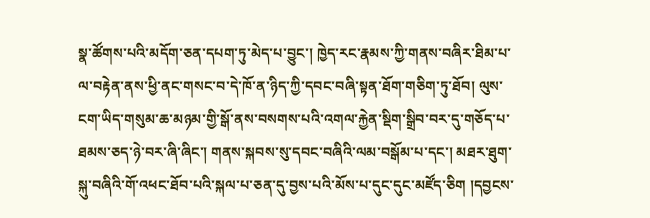སྣ་ཚོགས་པའི་མདོག་ཅན་དཔག་ཏུ་མེད་པ་བྱུང་། ཁྱེད་རང་རྣམས་ཀྱི་གནས་བཞིར་ཐིམ་པ་ལ་བརྟེན་ནས་ཕྱི་ནང་གསང་བ་དེ་ཁོ་ན་ཉིད་ཀྱི་དབང་བཞི་སྟན་ཐོག་གཅིག་ཏུ་ཐོབ། ལུས་ངག་ཡིད་གསུམ་ཆ་མཉམ་གྱི་སྒོ་ནས་བསགས་པའི་འགལ་རྐྱེན་སྡིག་སྒྲིབ་བར་དུ་གཅོད་པ་ཐམས་ཅད་ཉེ་བར་ཞི་ཞིང་། གནས་སྐབས་སུ་དབང་བཞིའི་ལམ་བསྒོམ་པ་དང་། མཐར་ཐུག་སྐུ་བཞིའི་གོ་འཕང་ཐོབ་པའི་སྐལ་པ་ཅན་དུ་བྱས་པའི་མོས་པ་དུང་དུང་མཛོད་ཅིག །དབྱངས་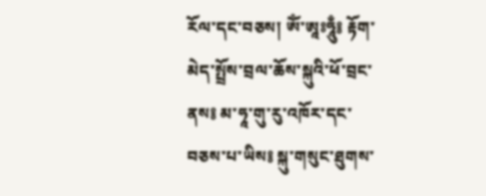རོལ་དང་བཅས། ཨོཾ་ཨཱཿཧཱུྃ༔ རྟོག་མེད་སྤྲོས་བྲལ་ཆོས་སྐུའི་ཕོ་བྲང་ནས༔ མ་ཧཱ་གུ་རུ་འཁོར་དང་བཅས་པ་ཡིས༔ སྐུ་གསུང་ཐུགས་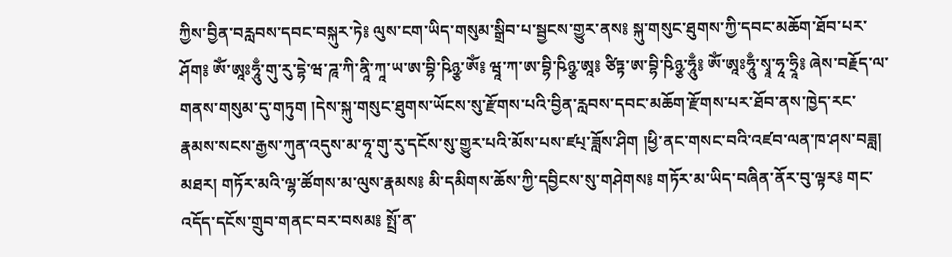ཀྱིས་བྱིན་བརླབས་དབང་བསྐུར་ཏེ༔ ལུས་ངག་ཡིད་གསུམ་སྒྲིབ་པ་སྦྱངས་གྱུར་ནས༔ སྐུ་གསུང་ཐུགས་ཀྱི་དབང་མཆོག་ཐོབ་པར་ཤོག༔ ཨོཾ་ཨཱཿཧཱུྃ་གུ་རུ་དྷེ་ཝ་ཌཱ་ཀི་ནཱི་ཀཱ་ཡ་ཨ་བྷི་ཥིཉྩ་ཨོཾ༔ ཝཱ་ཀ་ཨ་བྷི་ཥིཉྩ་ཨཱ༔ ཙིཏྟ་ཨ་བྷི་ཥིཉྩ་ཧཱུྃ༔ ཨོཾ་ཨཱཿཧཱུྃ་སྭཱ་ཧཱ་ཧྲཱི༔ ཞེས་བརྗོད་ལ་གནས་གསུམ་དུ་གཏུག །དེས་སྐུ་གསུང་ཐུགས་ཡོངས་སུ་རྫོགས་པའི་བྱིན་རླབས་དབང་མཆོག་རྫོགས་པར་ཐོབ་ནས་ཁྱེད་རང་རྣམས་སངས་རྒྱས་ཀུན་འདུས་མ་ཧཱ་གུ་རུ་དངོས་སུ་གྱུར་པའི་མོས་པས་ཛཔ྄་ཟློས་ཤིག །ཕྱི་ནང་གསང་བའི་འཛབ་ལན་ཁ་ཤས་བཟླ། མཐར། གཏོར་མའི་ལྷ་ཚོགས་མ་ལུས་རྣམས༔ མི་དམིགས་ཆོས་ཀྱི་དབྱིངས་སུ་གཤེགས༔ གཏོར་མ་ཡིད་བཞིན་ནོར་བུ་ལྟར༔ གང་འདོད་དངོས་གྲུབ་གནང་བར་བསམ༔ སྤྲོ་ན་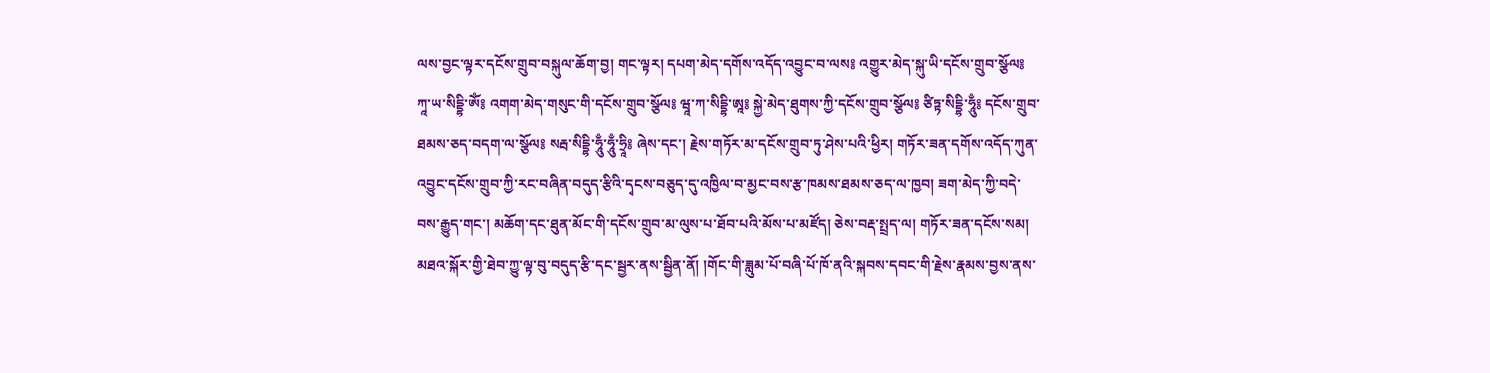ལས་བྱང་ལྟར་དངོས་གྲུབ་བསྐུལ་ཆོག་བྱ། གང་ལྟར། དཔག་མེད་དགོས་འདོད་འབྱུང་བ་ལས༔ འགྱུར་མེད་སྐུ་ཡི་དངོས་གྲུབ་སྩོལ༔ ཀཱ་ཡ་སིདྡྷི་ཨོཾ༔ འགག་མེད་གསུང་གི་དངོས་གྲུབ་སྩོལ༔ ཝཱ་ཀ་སིདྡྷི་ཨཱ༔ སྐྱེ་མེད་ཐུགས་ཀྱི་དངོས་གྲུབ་སྩོལ༔ ཙིཏྟ་སིདྡྷི་ཧཱུྃ༔ དངོས་གྲུབ་ཐམས་ཅད་བདག་ལ་སྩོལ༔ སརྦ་སིདྡྷི་ཧཱུྃ་ཧཱུྃ་ཧྲཱི༔ ཞེས་དང་། རྗེས་གཏོར་མ་དངོས་གྲུབ་ཏུ་ཤེས་པའི་ཕྱིར། གཏོར་ཟན་དགོས་འདོད་ཀུན་འབྱུང་དངོས་གྲུབ་ཀྱི་རང་བཞིན་བདུད་རྩིའི་དྭངས་བཅུད་དུ་འཁྱིལ་བ་མྱང་བས་རྩ་ཁམས་ཐམས་ཅད་ལ་ཁྱབ། ཟག་མེད་ཀྱི་བདེ་བས་རྒྱུད་གང་། མཆོག་དང་ཐུན་མོང་གི་དངོས་གྲུབ་མ་ལུས་པ་ཐོབ་པའི་མོས་པ་མཛོད། ཅེས་བརྡ་སྤྲད་ལ། གཏོར་ཟན་དངོས་སམ། མཐའ་སྐོར་གྱི་ཐེབ་ཀྱུ་ལྟ་བུ་བདུད་རྩི་དང་སྦྱར་ནས་སྦྱིན་ནོ། །གོང་གི་ཟླུམ་པོ་བཞི་པོ་ཁོ་ནའི་སྐབས་དབང་གི་རྗེས་རྣམས་བྱས་ནས་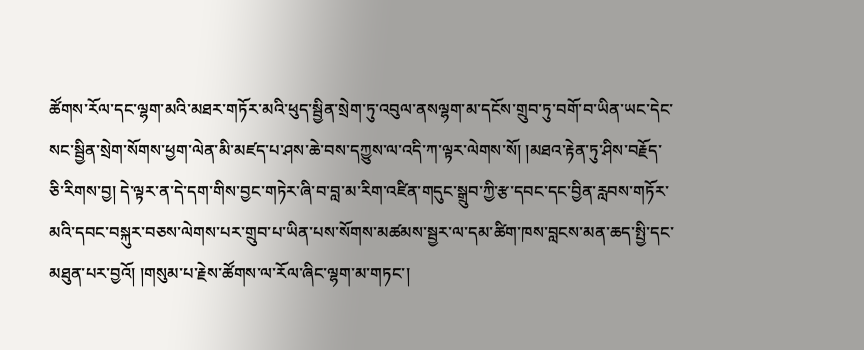ཚོགས་རོལ་དང་ལྷག་མའི་མཐར་གཏོར་མའི་ཕུད་སྦྱིན་སྲེག་ཏུ་འབུལ་ནསལྷག་མ་དངོས་གྲུབ་ཏུ་བགོ་བ་ཡིན་ཡང་དེང་སང་སྦྱིན་སྲེག་སོགས་ཕྱག་ལེན་མི་མཛད་པ་ཤས་ཆེ་བས་དཀྱུས་ལ་འདི་ཀ་ལྟར་ལེགས་སོ། །མཐའ་རྟེན་ཏུ་ཤིས་བརྗོད་ཅི་རིགས་བྱ། དེ་ལྟར་ན་དེ་དག་གིས་བྱང་གཏེར་ཞི་བ་བླ་མ་རིག་འཛིན་གདུང་སྒྲུབ་ཀྱི་རྩ་དབང་དང་བྱིན་རླབས་གཏོར་མའི་དབང་བསྐུར་བཅས་ལེགས་པར་གྲུབ་པ་ཡིན་པས་སོགས་མཚམས་སྦྱར་ལ་དམ་ཚིག་ཁས་བླངས་མན་ཆད་སྤྱི་དང་མཐུན་པར་བྱའོ། །གསུམ་པ་རྗེས་ཚོགས་ལ་རོལ་ཞིང་ལྷག་མ་གཏང་།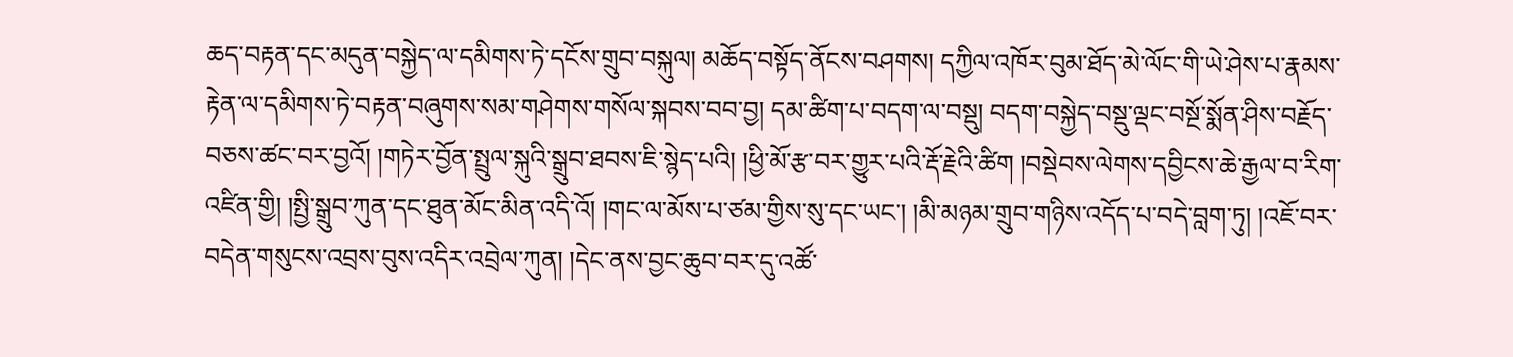ཆད་བརྟན་དང་མདུན་བསྐྱེད་ལ་དམིགས་ཏེ་དངོས་གྲུབ་བསྐུལ། མཆོད་བསྟོད་ནོངས་བཤགས། དཀྱིལ་འཁོར་བུམ་ཐོད་མེ་ལོང་གི་ཡེ་ཤེས་པ་རྣམས་རྟེན་ལ་དམིགས་ཏེ་བརྟན་བཞུགས་སམ་གཤེགས་གསོལ་སྐབས་བབ་བྱ། དམ་ཚིག་པ་བདག་ལ་བསྡུ། བདག་བསྐྱེད་བསྡུ་ལྡང་བསྔོ་སྨོན་ཤིས་བརྗོད་བཅས་ཚང་བར་བྱའོ། །གཏེར་བྱོན་སྤྲུལ་སྐུའི་སྒྲུབ་ཐབས་ཇི་སྙེད་པའི། །ཕྱི་མོ་རྩ་བར་གྱུར་པའི་རྡོ་རྗེའི་ཚིག །བསྡེབས་ལེགས་དབྱིངས་ཆེ་རྒྱལ་བ་རིག་འཛིན་གྱི། །སྤྱི་སྒྲུབ་ཀུན་དང་ཐུན་མོང་མིན་འདི་འོ། །གང་ལ་མོས་པ་ཙམ་གྱིས་སུ་དང་ཡང་། །མི་མཉམ་གྲུབ་གཉིས་འདོད་པ་བདེ་བླག་ཏུ། །འཇོ་བར་བདེན་གསུངས་འབྲས་བུས་འདིར་འབྲེལ་ཀུན། །དེང་ནས་བྱང་ཆུབ་བར་དུ་འཚོ་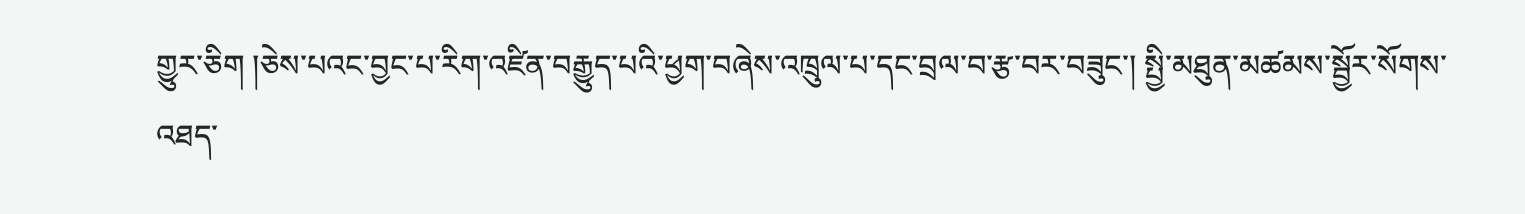གྱུར་ཅིག །ཅེས་པའང་བྱང་པ་རིག་འཛིན་བརྒྱུད་པའི་ཕྱག་བཞེས་འཁྲུལ་པ་དང་བྲལ་བ་རྩ་བར་བཟུང་། སྤྱི་མཐུན་མཚམས་སྦྱོར་སོགས་འཐད་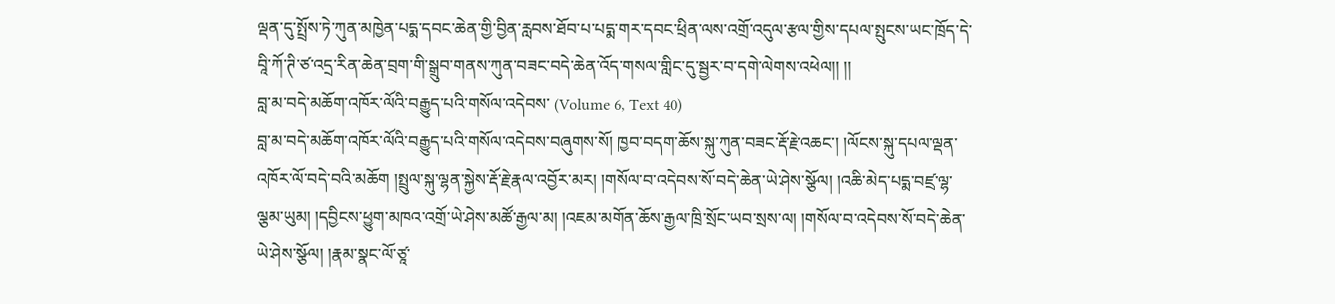ལྡན་དུ་སྤྲོས་ཏེ་ཀུན་མཁྱེན་པདྨ་དབང་ཆེན་གྱི་བྱིན་རླབས་ཐོབ་པ་པདྨ་གར་དབང་ཕྲིན་ལས་འགྲོ་འདུལ་རྩལ་གྱིས་དཔལ་སྤུངས་ཡང་ཁྲོད་དེ་བཱི་ཀོ་ཊི་ཙ་འདྲ་རིན་ཆེན་བྲག་གི་སྒྲུབ་གནས་ཀུན་བཟང་བདེ་ཆེན་འོད་གསལ་གླིང་དུ་སྦྱར་བ་དགེ་ལེགས་འཕེལ།། །།
བླ་མ་བདེ་མཆོག་འཁོར་ལོའི་བརྒྱུད་པའི་གསོལ་འདེབས་ (Volume 6, Text 40)
བླ་མ་བདེ་མཆོག་འཁོར་ལོའི་བརྒྱུད་པའི་གསོལ་འདེབས་བཞུགས་སོ། ཁྱབ་བདག་ཆོས་སྐུ་ཀུན་བཟང་རྡོ་རྗེ་འཆང་། །ལོངས་སྐུ་དཔལ་ལྡན་འཁོར་ལོ་བདེ་བའི་མཆོག །སྤྲུལ་སྐུ་ལྷན་སྐྱེས་རྡོ་རྗེ་རྣལ་འབྱོར་མར། །གསོལ་བ་འདེབས་སོ་བདེ་ཆེན་ཡེ་ཤེས་སྩོལ། །འཆི་མེད་པདྨ་བཛྲ་ལྷ་ལྕམ་ཡུམ། །དབྱིངས་ཕྱུག་མཁའ་འགྲོ་ཡེ་ཤེས་མཚོ་རྒྱལ་མ། །འཇམ་མགོན་ཆོས་རྒྱལ་ཁྲི་སྲོང་ཡབ་སྲས་ལ། །གསོལ་བ་འདེབས་སོ་བདེ་ཆེན་ཡེ་ཤེས་སྩོལ། །རྣམ་སྣང་ལོ་ཙཱ་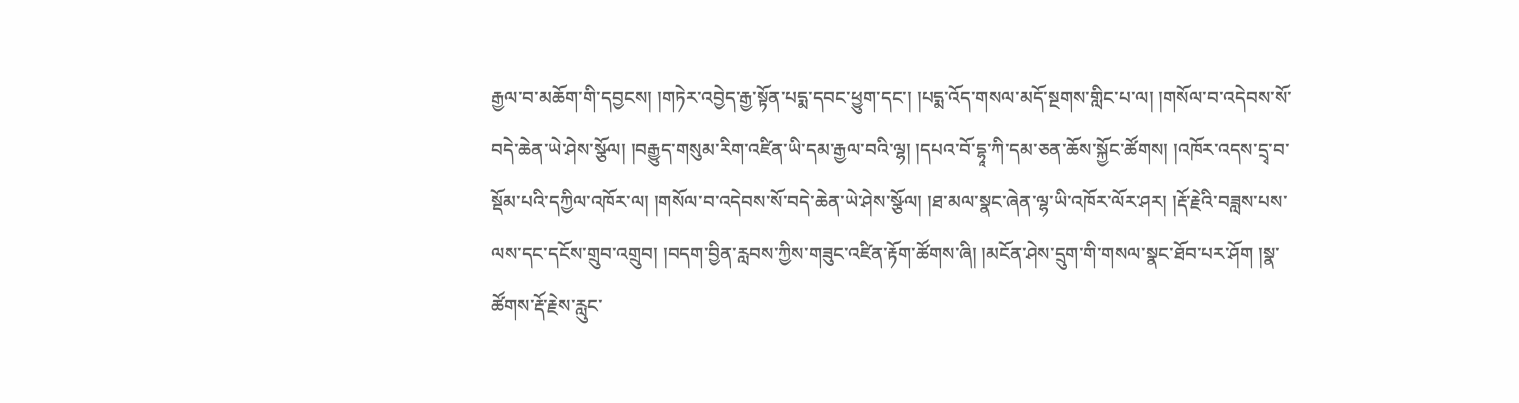རྒྱལ་བ་མཆོག་གི་དབྱངས། །གཏེར་འབྱེད་རྒྱ་སྟོན་པདྨ་དབང་ཕྱུག་དང་། །པདྨ་འོད་གསལ་མདོ་སྔགས་གླིང་པ་ལ། །གསོལ་བ་འདེབས་སོ་བདེ་ཆེན་ཡེ་ཤེས་སྩོལ། །བརྒྱུད་གསུམ་རིག་འཛིན་ཡི་དམ་རྒྱལ་བའི་ལྷ། །དཔའ་བོ་དྷཱ་ཀི་དམ་ཅན་ཆོས་སྐྱོང་ཚོགས། །འཁོར་འདས་དྲྭ་བ་སྡོམ་པའི་དཀྱིལ་འཁོར་ལ། །གསོལ་བ་འདེབས་སོ་བདེ་ཆེན་ཡེ་ཤེས་སྩོལ། །ཐ་མལ་སྣང་ཞེན་ལྷ་ཡི་འཁོར་ལོར་ཤར། །རྡོ་རྗེའི་བཟླས་པས་ལས་དང་དངོས་གྲུབ་འགྲུབ། །བདག་བྱིན་རླབས་ཀྱིས་གཟུང་འཛིན་རྟོག་ཚོགས་ཞི། །མངོན་ཤེས་དྲུག་གི་གསལ་སྣང་ཐོབ་པར་ཤོག །སྣ་ཚོགས་རྡོ་རྗེས་རླུང་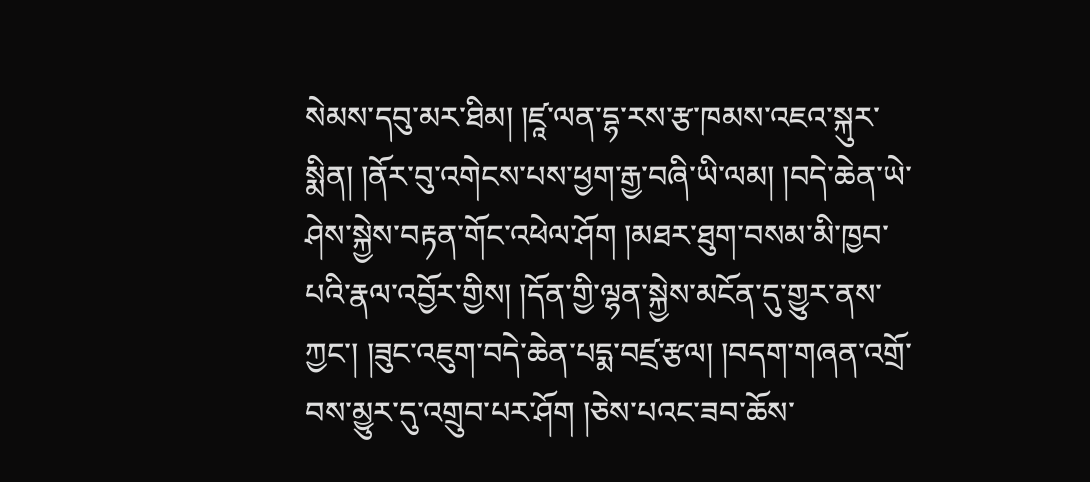སེམས་དབུ་མར་ཐིམ། །ཛཱ་ལན་དྷ་རས་རྩ་ཁམས་འཇའ་སྐུར་སྨིན། །ནོར་བུ་འགེངས་པས་ཕྱག་རྒྱ་བཞི་ཡི་ལམ། །བདེ་ཆེན་ཡེ་ཤེས་སྐྱེས་བརྟན་གོང་འཕེལ་ཤོག །མཐར་ཐུག་བསམ་མི་ཁྱབ་པའི་རྣལ་འབྱོར་གྱིས། །དོན་གྱི་ལྷན་སྐྱེས་མངོན་དུ་གྱུར་ནས་ཀྱང་། །ཟུང་འཇུག་བདེ་ཆེན་པདྨ་བཛྲ་རྩལ། །བདག་གཞན་འགྲོ་བས་མྱུར་དུ་འགྲུབ་པར་ཤོག །ཅེས་པའང་ཟབ་ཆོས་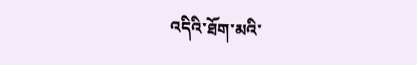འདིའི་ཐོག་མའི་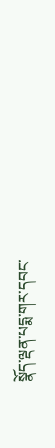སྣོད་ལྡན་པདྨ་གར་དབང་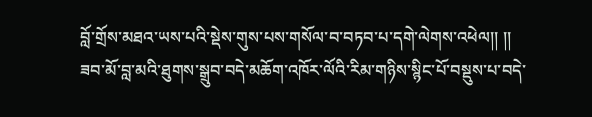བློ་གྲོས་མཐའ་ཡས་པའི་སྡེས་གུས་པས་གསོལ་བ་བཏབ་པ་དགེ་ལེགས་འཕེལ།། །།
ཟབ་མོ་བླ་མའི་ཐུགས་སྒྲུབ་བདེ་མཆོག་འཁོར་ལོའི་རིམ་གཉིས་སྙིང་པོ་བསྡུས་པ་བདེ་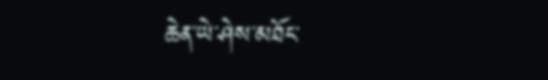ཆེན་ཡེ་ཤེས་མཐོང་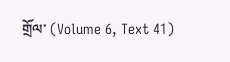གྲོལ་ (Volume 6, Text 41)